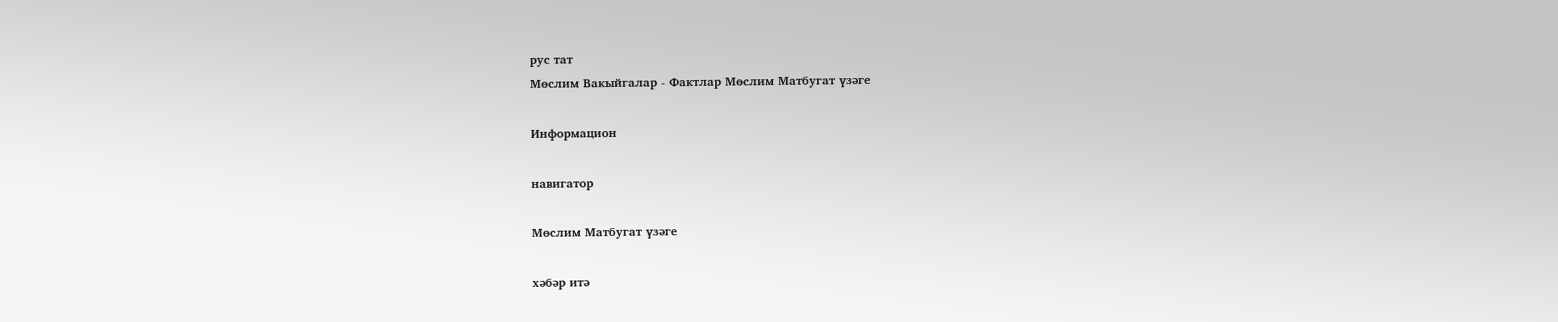рус тат
Мөслим Вакыйгалар - Фактлар Мөслим Матбугат үзәге

Информацион

навигатор

Мөслим Матбугат үзәге

хәбәр итә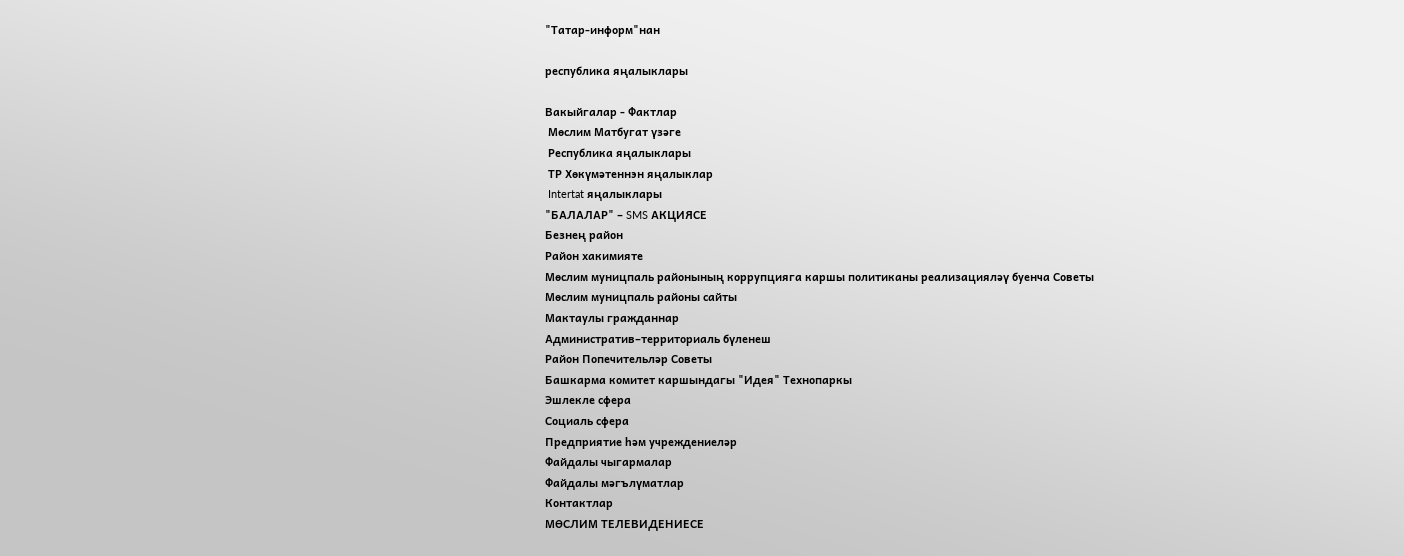"Татар-информ"нан

республика яңалыклары

Вакыйгалар - Фактлар
 Мөслим Матбугат үзәге
 Республика яңалыклары
 ТР Хөкүмәтеннэн яңалыклар
 Intertat яңалыклары
"БАЛАЛАР" – SMS АКЦИЯСЕ
Безнең район
Район хакимияте
Мөслим муницпаль районының коррупцияга каршы политиканы реализацияләү буенча Советы
Мөслим муницпаль районы сайты
Мактаулы гражданнар
Административ–территориаль бүленеш
Район Попечительләр Советы
Башкарма комитет каршындагы "Идея" Технопаркы
Эшлекле сфера
Социаль сфера
Предприятие һәм учреждениеләр
Файдалы чыгармалар
Файдалы мәгълүматлар
Контактлар
МӨСЛИМ ТЕЛЕВИДЕНИЕСЕ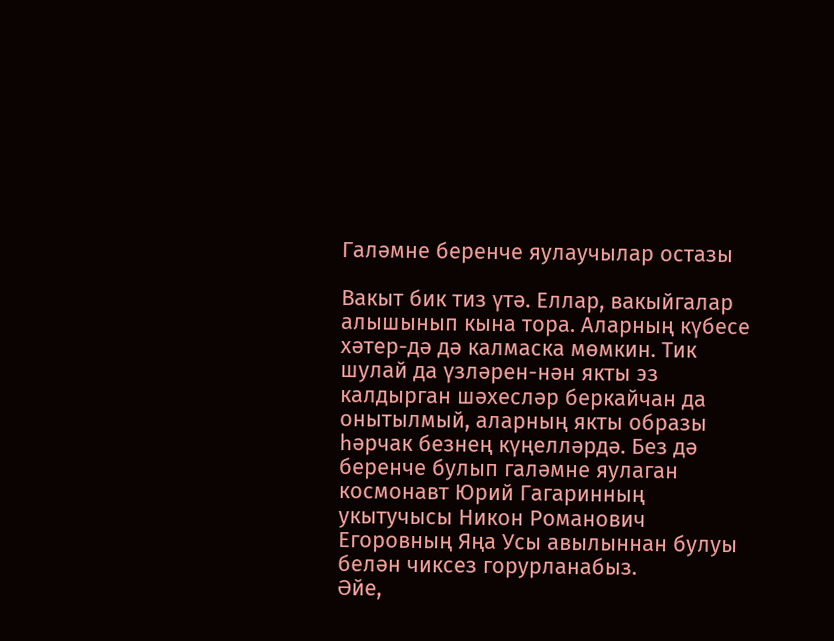Галәмне беренче яулаучылар остазы

Вакыт бик тиз үтә. Еллар, вакыйгалар алышынып кына тора. Аларның күбесе хәтер-дә дә калмаска мөмкин. Тик шулай да үзләрен-нән якты эз калдырган шәхесләр беркайчан да онытылмый, аларның якты образы һәрчак безнең күңелләрдә. Без дә беренче булып галәмне яулаган космонавт Юрий Гагаринның укытучысы Никон Романович Егоровның Яңа Усы авылыннан булуы белән чиксез горурланабыз.
Әйе,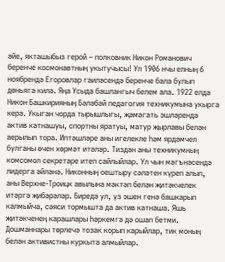әйе, якташыбыз герой – полковник Никон Романович беренче космонавтның укытучысы! Ул 1906 нчы елның 6 ноябрендә Егоровлар гаиләсендә беренче бала булып дөньяга килә. Яңа Усыда башлангыч белем ала. 1922 елда Никон Башкирияның Бәләбәй педагогия техникумына укырга керә. Укыган чорда тырышлыгы, җәмәгать эшләрендә актив катнашуы, спортны яратуы, матур җырлавы белән аерылып тора. Иптәшләре аны игелекле һәм ярдәмчел булганы өчен хөрмәт итәләр. Тиздән аны техникумның комсомол секретаре итеп сайлыйлар. Ул чын мәгънәсендә лидерга әйләнә. Никонның оештыру сәләтен күреп алып, аны Верхне-Троицк авылына мәктәп белән җитәкчелек итәргә җибәрәләр. Биредә ул, үз эшен генә башкарып калмыйча, сәяси тормышта да актив катнаша. Яшь җитәкченең карашлары һәркемгә дә ошап бетми. Дошманнары төрлечә тозак корып карыйлар, тик моның белән активистны куркыта алмыйлар.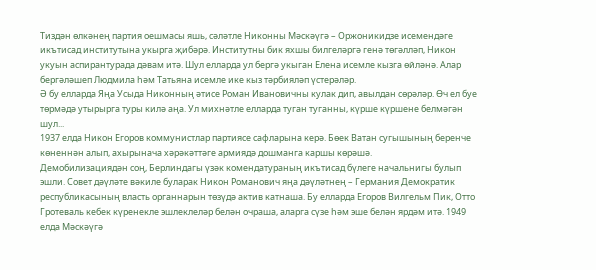Тиздән өлкәнең партия оешмасы яшь, сәләтле Никонны Мәскәүгә – Оржоникидзе исемендәге икътисад институтына укырга җибәрә. Институтны бик яхшы билгеләргә генә төгәлләп, Никон укуын аспирантурада дәвам итә. Шул елларда ул бергә укыган Елена исемле кызга өйләнә. Алар бергәләшеп Людмила һәм Татьяна исемле ике кыз тәрбияләп үстерәләр.
Ә бу елларда Яңа Усыда Никонның әтисе Роман Ивановичны кулак дип, авылдан сөрәләр. Өч ел буе төрмәдә утырырга туры килә аңа. Ул михнәтле елларда туган туганны, күрше күршене белмәгән шул...
1937 елда Никон Егоров коммунистлар партиясе сафларына керә. Бөек Ватан сугышының беренче көненнән алып, ахырынача хәрәкәттәге армиядә дошманга каршы көрәшә.
Демобилизациядән соң, Берлиндагы үзәк комендатураның икътисад бүлеге начальнигы булып эшли. Совет дәүләте вәкиле буларак Никон Романович яңа дәүләтнең – Германия Демократик республикасының власть органнарын төзүдә актив катнаша. Бу елларда Егоров Вилгельм Пик, Отто Гротеваль кебек күренекле эшлеклеләр белән очраша, аларга сүзе һәм эше белән ярдәм итә. 1949 елда Мәскәүгә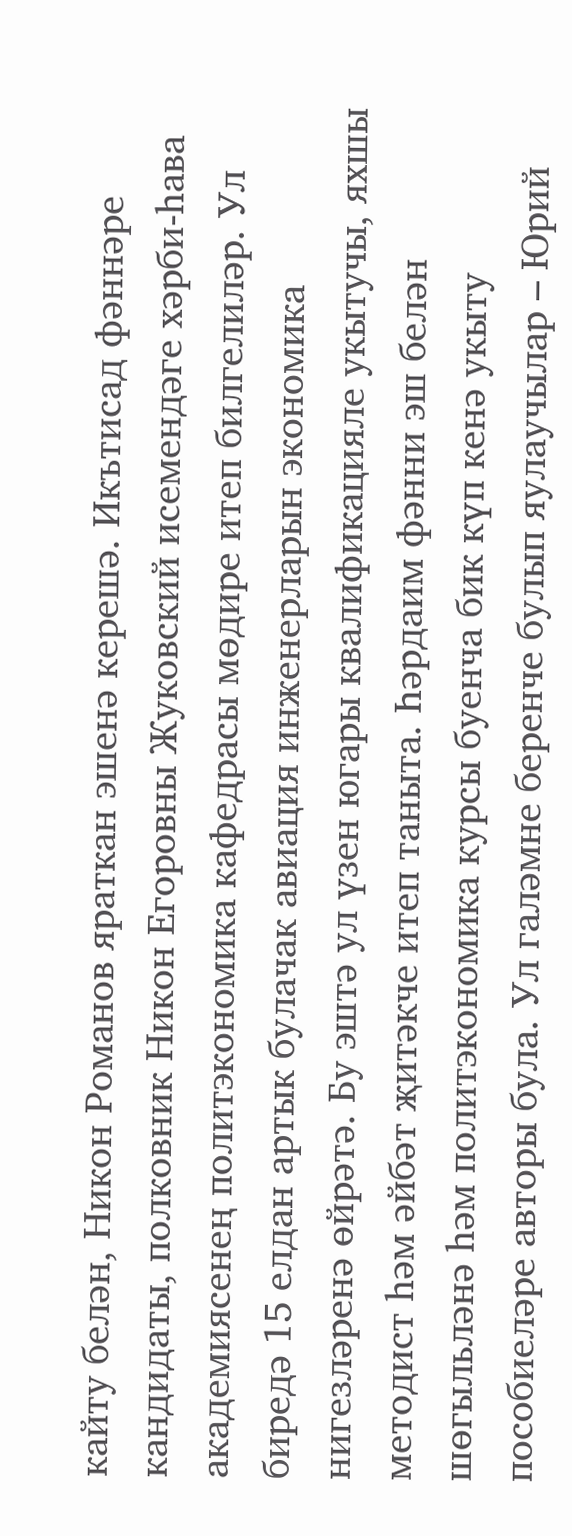кайту белән, Никон Романов яраткан эшенә керешә. Икътисад фәннәре кандидаты, полковник Никон Егоровны Жуковский исемендәге хәрби-һава академиясенең политэкономика кафедрасы мөдире итеп билгелиләр. Ул биредә 15 елдан артык булачак авиация инженерларын экономика нигезләренә өйрәтә. Бу эштә ул үзен югары квалификацияле укытучы, яхшы методист һәм әйбәт җитәкче итеп таныта. Һәрдаим фәнни эш белән шөгыльләнә һәм политэкономика курсы буенча бик күп кенә укыту пособиеләре авторы була. Ул галәмне беренче булып яулаучылар – Юрий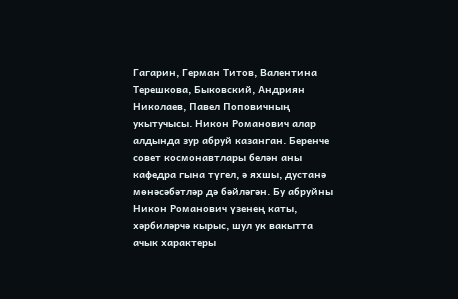Гагарин, Герман Титов, Валентина Терешкова, Быковский, Андриян Николаев, Павел Поповичның укытучысы. Никон Романович алар алдында зур абруй казанган. Беренче совет космонавтлары белән аны кафедра гына түгел, ә яхшы, дустанә мөнәсәбәтләр дә бәйләгән. Бу абруйны Никон Романович үзенең каты, хәрбиләрчә кырыс, шул ук вакытта ачык характеры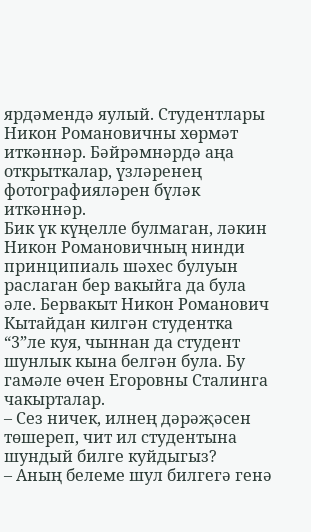ярдәмендә яулый. Студентлары Никон Романовичны хөрмәт иткәннәр. Бәйрәмнәрдә аңа открыткалар, үзләренең фотографияләрен бүләк иткәннәр.
Бик үк күңелле булмаган, ләкин Никон Романовичның нинди принципиаль шәхес булуын раслаган бер вакыйга да була әле. Бервакыт Никон Романович Кытайдан килгән студентка “3”ле куя, чыннан да студент шунлык кына белгән була. Бу гамәле өчен Егоровны Сталинга чакырталар.
– Сез ничек, илнең дәрәҗәсен төшереп, чит ил студентына шундый билге куйдыгыз?
– Аның белеме шул билгегә генә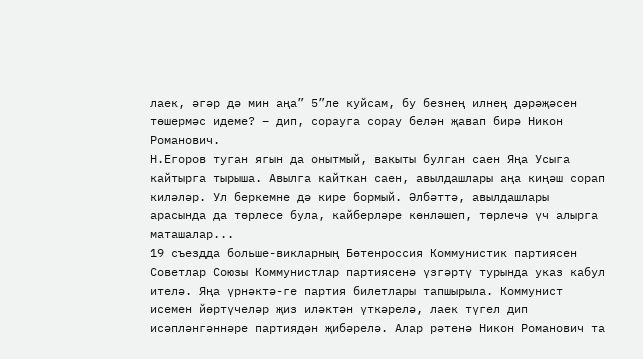лаек, әгәр дә мин аңа” 5”ле куйсам, бу безнең илнең дәрәҗәсен төшермәс идеме? – дип, сорауга сорау белән җавап бирә Никон Романович.
Н.Егоров туган ягын да онытмый, вакыты булган саен Яңа Усыга кайтырга тырыша. Авылга кайткан саен, авылдашлары аңа киңәш сорап киләләр. Ул беркемне дә кире бормый. Әлбәттә, авылдашлары арасында да төрлесе була, кайберләре көнләшеп, төрлечә үч алырга маташалар...
19 съездда больше-викларның Бөтенроссия Коммунистик партиясен Советлар Союзы Коммунистлар партиясенә үзгәртү турында указ кабул ителә. Яңа үрнәктә-ге партия билетлары тапшырыла. Коммунист исемен йөртүчеләр җиз иләктән үткәрелә, лаек түгел дип исәпләнгәннәре партиядән җибәрелә. Алар рәтенә Никон Романович та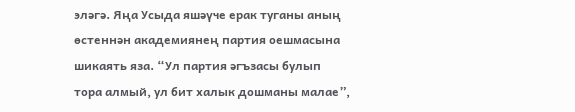эләгә. Яңа Усыда яшәүче ерак туганы аның өстеннән академиянең партия оешмасына шикаять яза. “Ул партия әгъзасы булып тора алмый, ул бит халык дошманы малае”,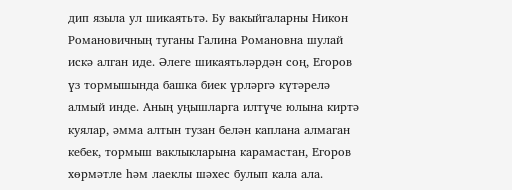дип языла ул шикаятьтә. Бу вакыйгаларны Никон Романовичның туганы Галина Романовна шулай искә алган иде. Әлеге шикаятьләрдән соң, Егоров үз тормышында башка биек үрләргә күтәрелә алмый инде. Аның уңышларга илтүче юлына киртә куялар, әмма алтын тузан белән каплана алмаган кебек, тормыш ваклыкларына карамастан, Егоров хөрмәтле һәм лаеклы шәхес булып кала ала.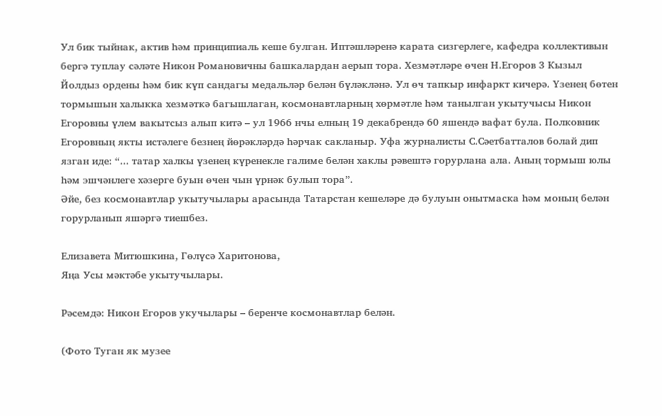Ул бик тыйнак, актив һәм принципиаль кеше булган. Иптәшләренә карата сизгерлеге, кафедра коллективын бергә туплау сәләте Никон Романовичны башкалардан аерып тора. Хезмәтләре өчен Н.Егоров 3 Кызыл Йолдыз ордены һәм бик күп сандагы медальләр белән бүләкләнә. Ул өч тапкыр инфаркт кичерә. Үзенең бөтен тормышын халыкка хезмәткә багышлаган, космонавтларның хөрмәтле һәм танылган укытучысы Никон Егоровны үлем вакытсыз алып китә – ул 1966 нчы елның 19 декабрендә 60 яшендә вафат була. Полковник Егоровның якты истәлеге безнең йөрәкләрдә һәрчак сакланыр. Уфа журналисты С.Сәетбатталов болай дип язган иде: “... татар халкы үзенең күренекле галиме белән хаклы рәвештә горурлана ала. Аның тормыш юлы һәм эшчәнлеге хәзерге буын өчен чын үрнәк булып тора”.
Әйе, без космонавтлар укытучылары арасында Татарстан кешеләре дә булуын онытмаска һәм моның белән горурланып яшәргә тиешбез.

Елизавета Митюшкина, Гөлүсә Харитонова,
Яңа Усы мәктәбе укытучылары.

Рәсемдә: Никон Егоров укучылары – беренче космонавтлар белән.

(Фото Туган як музее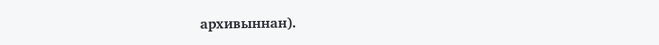архивыннан).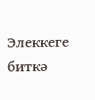Элеккеге биткә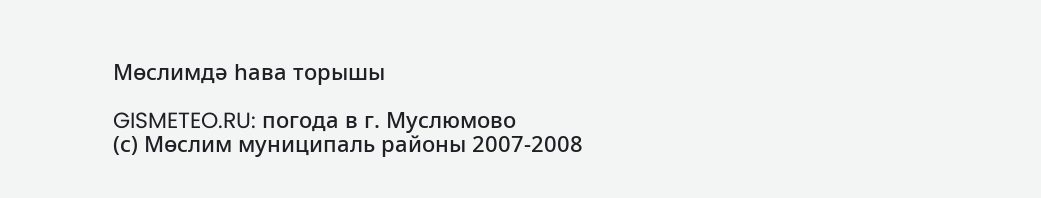Мөслимдә hава торышы

GISMETEO.RU: погода в г. Муслюмово
(с) Мөслим муниципаль районы 2007-2008